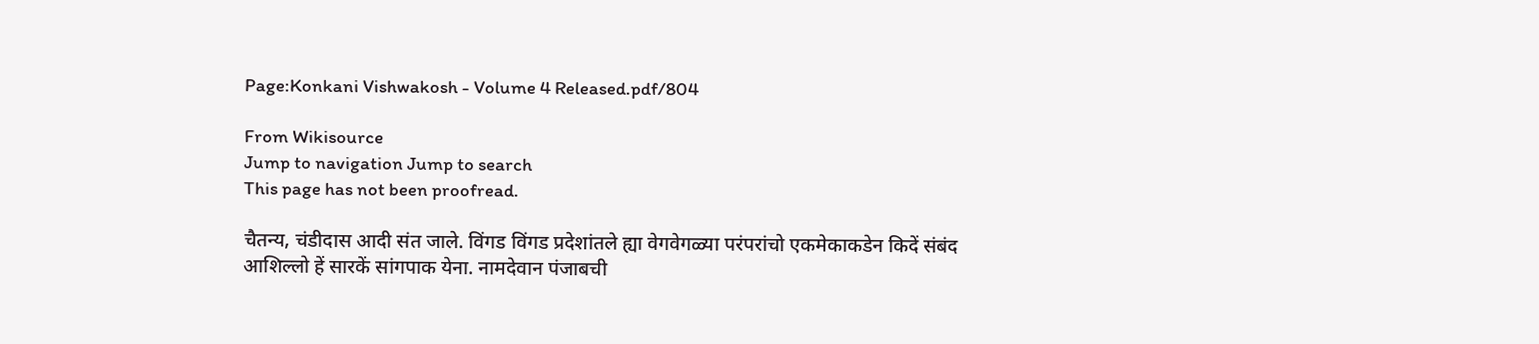Page:Konkani Vishwakosh - Volume 4 Released.pdf/804

From Wikisource
Jump to navigation Jump to search
This page has not been proofread.

चैतन्य, चंडीदास आदी संत जाले. विंगड विंगड प्रदेशांतले ह्या वेगवेगळ्या परंपरांचो एकमेकाकडेन किदें संबंद आशिल्लो हें सारकें सांगपाक येना. नामदेवान पंजाबची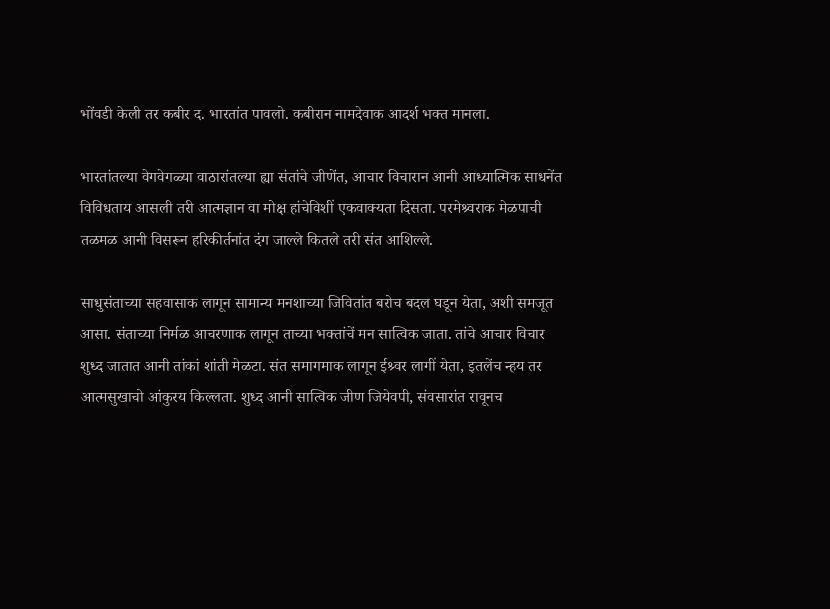भोंवडी केली तर कबीर द. भारतांत पावलो. कबीरान नामदेवाक आदर्श भक्त मानला.

भारतांतल्या वेगवेगळ्या वाठारांतल्या ह्या संतांचे जीणेंत, आचार विचारान आनी आध्यात्मिक साधनेंत विविधताय आसली तरी आत्मज्ञान वा मोक्ष हांचेविशीं एकवाक्यता दिसता. परमेश्र्वराक मेळपाची तळमळ आनी विसरून हरिकीर्तनांत दंग जाल्ले कितले तरी संत आशिल्ले.

साधुसंताच्या सहवासाक लागून सामान्य मनशाच्या जिवितांत बरोच बदल घडून येता, अशी समजूत आसा. संताच्या निर्मळ आचरणाक लागून ताच्या भक्तांचें मन सात्विक जाता. तांचे आचार विचार शुध्द जातात आनी तांकां शांती मेळटा. संत समागमाक लागून ईश्र्वर लागीं येता, इतलेंच न्हय तर आत्मसुखाचो आंकुरय किल्लता. शुध्द आनी सात्विक जीण जियेवपी, संवसारांत रावूनच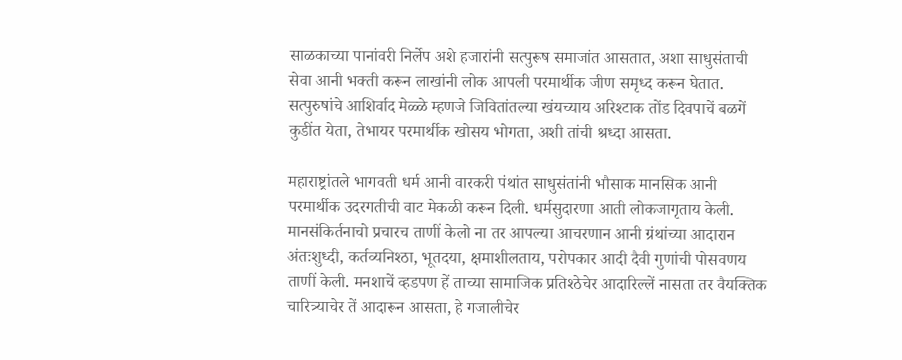साळकाच्या पानांवरी निर्लेप अशे हजारांनी सत्पुरूष समाजांत आसतात, अशा साधुसंताची सेवा आनी भक्ती करून लाखांनी लोक आपली परमार्थीक जीण समृध्द करून घेतात. सत्पुरुषांचे आशिर्वाद मेळ्ळे म्हणजे जिवितांतल्या खंयच्याय अरिश्टाक तोंड दिवपाचें बळगें कुडींत येता, तेभायर परमार्थीक खोसय भोगता, अशी तांची श्रध्दा आसता.

महाराष्ट्रांतले भागवती धर्म आनी वारकरी पंथांत साधुसंतांनी भौसाक मानसिक आनी परमार्थीक उदरगतीची वाट मेकळी करून दिली. धर्मसुदारणा आती लोकजागृताय केली. मानसंकिर्तनाचो प्रचारच ताणीं केलो ना तर आपल्या आचरणान आनी ग्रंथांच्या आदारान अंतःशुध्दी, कर्तव्यनिश्ठा, भूतदया, क्षमाशीलताय, परोपकार आदी दैवी गुणांची पोसवणय ताणीं केली. मनशाचें व्हडपण हें ताच्या सामाजिक प्रतिश्ठेचेर आदारिल्लें नासता तर वैयक्तिक चारित्र्याचेर तें आदारून आसता, हे गजालीचेर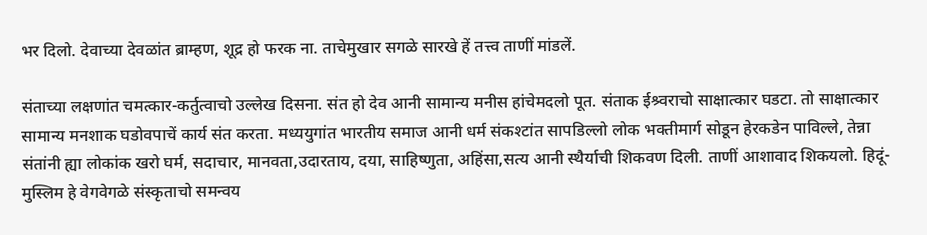भर दिलो. देवाच्या देवळांत ब्राम्हण, शूद्र हो फरक ना. ताचेमुखार सगळे सारखे हें तत्त्व ताणीं मांडलें.

संताच्या लक्षणांत चमत्कार-कर्तुत्वाचो उल्लेख दिसना. संत हो देव आनी सामान्य मनीस हांचेमदलो पूत. संताक ईश्र्वराचो साक्षात्कार घडटा. तो साक्षात्कार सामान्य मनशाक घडोवपाचें कार्य संत करता. मध्ययुगांत भारतीय समाज आनी धर्म संकश्टांत सापडिल्लो लोक भक्तीमार्ग सोडून हेरकडेन पाविल्ले, तेन्ना संतांनी ह्या लोकांक खरो घर्म, सदाचार, मानवता,उदारताय, दया, साहिष्णुता, अहिंसा,सत्य आनी स्थैर्याची शिकवण दिली. ताणीं आशावाद शिकयलो. हिदूं-मुस्लिम हे वेगवेगळे संस्कृताचो समन्वय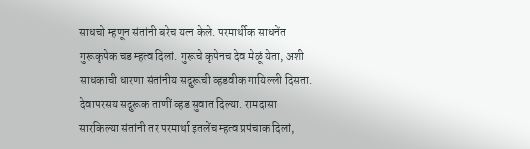साधचो म्हणून संतांनी बरेच यत्न केले. परमार्थीक साधनेंत गुरूकृपेक चड म्हत्व दिलां. गुरूचे कृपेनच देव मेळूं येता, अशी साधकाची धारणा संतांनीय सद्गुरूची व्हडवीक गायिल्ली दिसता. देवापरसय सद्गुरूक ताणीं व्हड सुवात दिल्या. रामदासा सारकिल्या संतांनी तर परमार्था इतलेंच म्हत्व प्रपंचाक दिलां,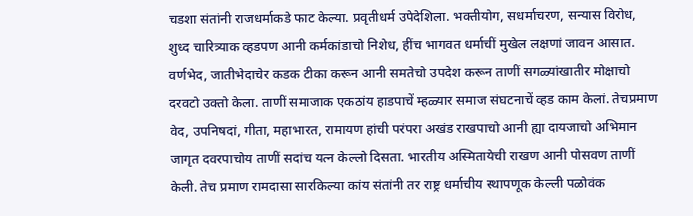चडशा संतांनी राजधर्माकडे फाट केल्या. प्रवृतीधर्म उपेदेशिला. भक्तीयोग, सधर्माचरण, सन्यास विरोध, शुध्द चारित्र्याक व्हडपण आनी कर्मकांडाचो निशेध, हींच भागवत धर्माचीं मुखेल लक्षणां जावन आसात. वर्णभेद, जातीभेदाचेर कडक टीका करून आनी समतेचो उपदेश करून ताणीं सगळ्यांखातीर मोक्षाचो दरवटो उक्तो केला. ताणीं समाजाक एकठांय हाडपाचें म्हळ्यार समाज संघटनाचें व्हड काम केलां. तेचप्रमाण वेद, उपनिषदां, गीता, महाभारत, रामायण हांची परंपरा अखंड राखपाचो आनी ह्या दायजाचो अभिमान जागृत दवरपाचोय ताणीं सदांच यत्न केल्लो दिसता. भारतीय अस्मितायेची राखण आनी पोसवण ताणीं केली. तेच प्रमाण रामदासा सारकिल्या कांय संतांनी तर राष्ट्र धर्माचीय स्थापणूक केल्ली पळोवंक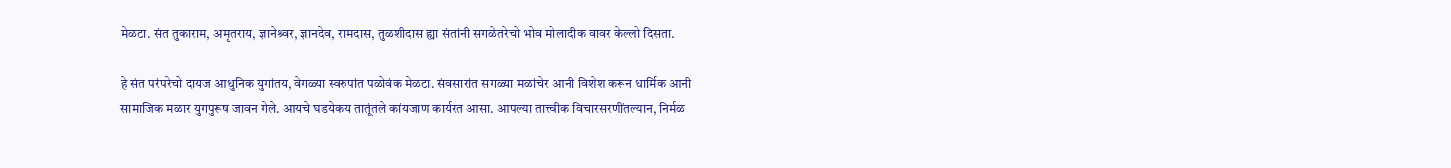मेळटा. संत तुकाराम, अमृतराय, ज्ञानेश्र्वर, ज्ञानदेव, रामदास, तुळशीदास ह्या संतांनी सगळेतरेचो भोव मोलादीक वावर केल्लो दिसता.

हे संत परंपरेचो दायज आधुनिक युगांतय, वेगळ्या स्वरुपांत पळोवंक मेळटा. संवसारांत सगळ्या मळांचेर आनी विशेश करून धार्मिक आनी सामाजिक मळार युगपुरूष जावन गेले. आयचे घडयेकय तातूंतले कांयजाण कार्यरत आसा. आपल्या तात्त्वीक विचारसरणींतल्यान, निर्मळ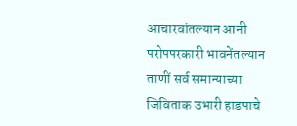आचारवांतल्यान आनी परोपपरकारी भावनेंतल्यान ताणीं सर्व समान्याच्या जिविताक उभारी हाडपाचे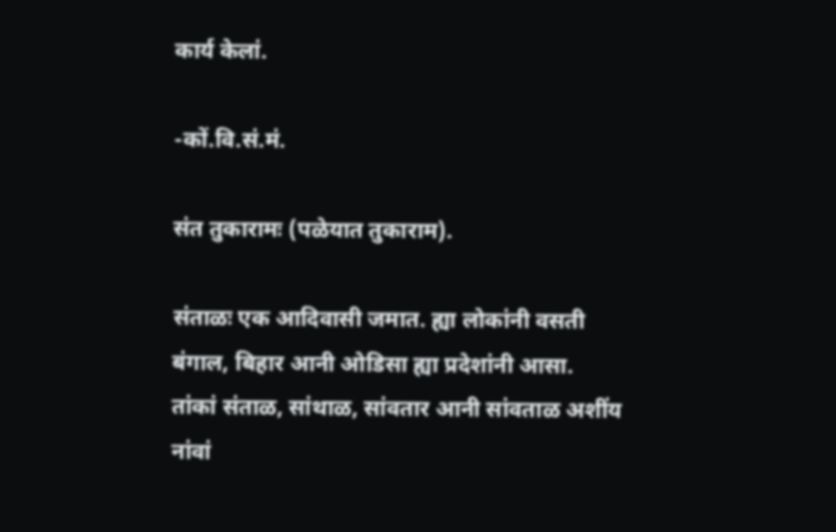कार्य केलां.

-कों.वि.सं.मं.

संत तुकारामः (पळेयात तुकाराम).

संताळः एक आदिवासी जमात. ह्या लोकांनी वसती बंगाल, बिहार आनी ओडिसा ह्या प्रदेशांनी आसा. तांकां संताळ, सांथाळ, सांवतार आनी सांवताळ अशींय नांवां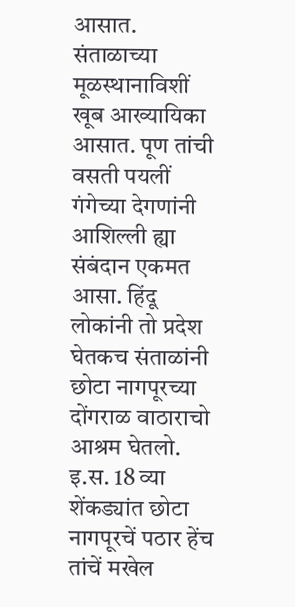आसात. संताळाच्या मूळस्थानाविशीं खूब आख्यायिका आसात. पूण तांची वसती पयलीं गंगेच्या देगणांनी आशिल्ली ह्या संबंदान एकमत आसा. हिंदू लोकांनी तो प्रदेश घेतकच संताळांनी छोटा नागपूरच्या दोंगराळ वाठाराचो आश्रम घेतलो. इ.स. 18 व्या शेंकड्यांत छोटा नागपूरचें पठार हेंच तांचें मखेल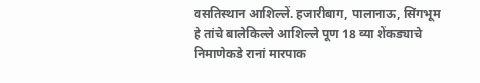वसतिस्थान आशिल्लें. हजारीबाग, पालानाऊ, सिंगभूम हे तांचे बालेकिल्ले आशिल्ले पूण 18 व्या शेंकड्याचे निमाणेकडे रानां मारपाक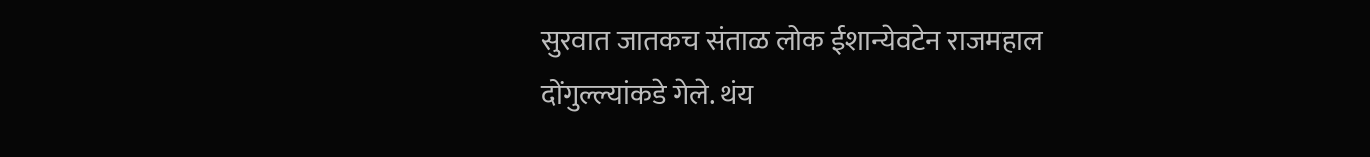सुरवात जातकच संताळ लोक ईशान्येवटेन राजमहाल दोंगुल्ल्यांकडे गेले. थंय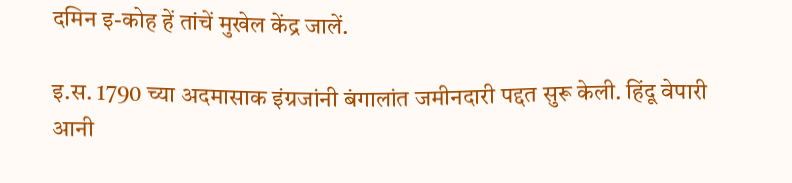दमिन इ-कोह हें तांचें मुखेल केंद्र जालें.

इ.स. 1790 च्या अदमासाक इंग्रजांनी बंगालांत जमीनदारी पद्दत सुरू केली. हिंदू वेपारी आनी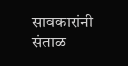सावकारांनी संताळ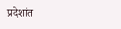प्रदेशांत